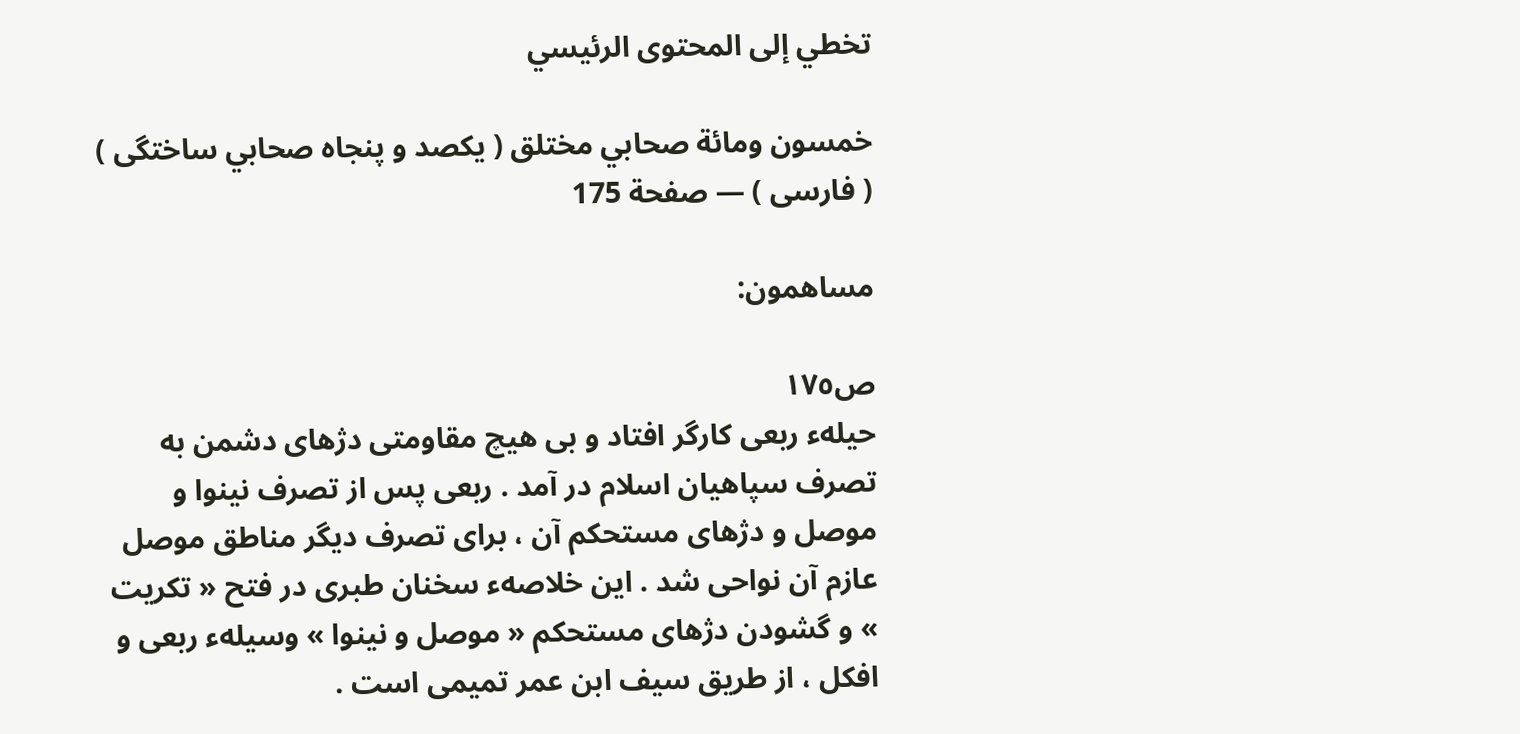تخطي إلى المحتوى الرئيسي

خمسون ومائة صحابي مختلق ( يكصد و پنجاه صحابي ساختگى ) ( فارسى ) — صفحة 175

مساهمون:

ص١٧٥
حيلهء ربعى كارگر افتاد و بى هيچ مقاومتى دژهاى دشمن به تصرف سپاهيان اسلام در آمد . ربعى پس از تصرف نينوا و موصل و دژهاى مستحكم آن ، براى تصرف ديگر مناطق موصل عازم آن نواحى شد . اين خلاصهء سخنان طبرى در فتح « تكريت » و گشودن دژهاى مستحكم « موصل و نينوا » وسيلهء ربعى و افكل ، از طريق سيف ابن عمر تميمى است .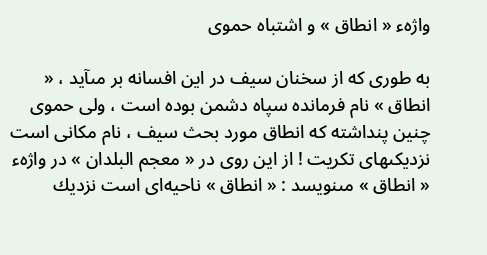واژهء « انطاق » و اشتباه حموى

به طورى كه از سخنان سيف در اين افسانه بر مىآيد ، « انطاق » نام فرمانده سپاه دشمن بوده است ، ولى حموى چنين پنداشته كه انطاق مورد بحث سيف ، نام مكانى است نزديكىهاى تكريت ! از اين روى در « معجم البلدان » در واژهء « انطاق » مىنويسد : « انطاق » ناحيه‌اى است نزديك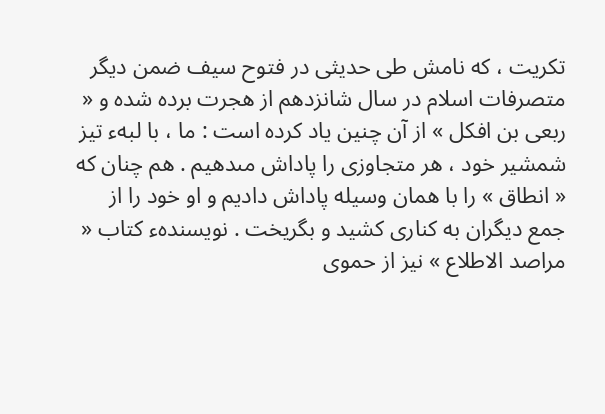تكريت ، كه نامش طى حديثى در فتوح سيف ضمن ديگر متصرفات اسلام در سال شانزدهم از هجرت برده شده و « ربعى بن افكل » از آن چنين ياد كرده است : ما ، با لبهء تيز شمشير خود ، هر متجاوزى را پاداش مىدهيم . هم چنان كه « انطاق » را با همان وسيله پاداش داديم و او خود را از جمع ديگران به كنارى كشيد و بگريخت . نويسندهء كتاب « مراصد الاطلاع » نيز از حموى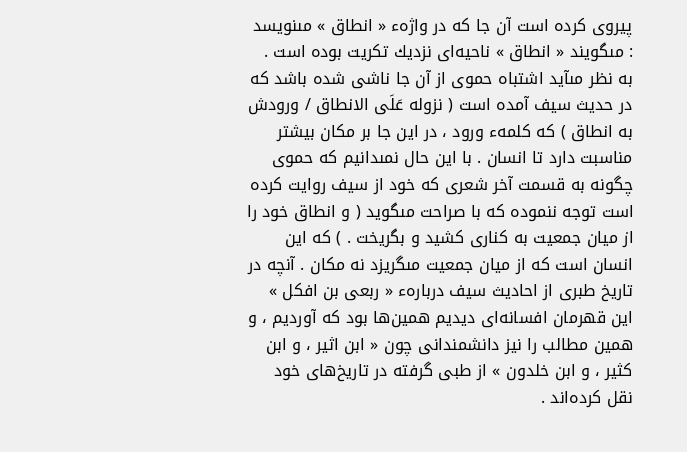پيروى كرده است آن جا كه در واژهء « انطاق » مىنويسد : مىگويند « انطاق » ناحيه‌اى نزديك تكريت بوده است . به نظر مىآيد اشتباه حموى از آن جا ناشى شده باشد كه در حديث سيف آمده است ( نزوله عَلَى الانطاق / ورودش به انطاق ) كه كلمهء ورود ، در اين جا بر مكان بيشتر مناسبت دارد تا انسان . با اين حال نمىدانيم كه حموى چگونه به قسمت آخر شعرى كه خود از سيف روايت كرده است توجه ننموده كه با صراحت مىگويد ( و انطاق خود را از ميان جمعيت به كنارى كشيد و بگريخت . ) كه اين انسان است كه از ميان جمعيت مىگريزد نه مكان . آنچه در تاريخ طبرى از احاديث سيف دربارهء « ربعى بن افكل » اين قهرمان افسانه‌اى ديديم همين‌ها بود كه آورديم ، و همين مطالب را نيز دانشمندانى چون « ابن اثير ، و ابن كثير ، و ابن خلدون » از طبى گرفته در تاريخ‌هاى خود نقل كرده‌اند .